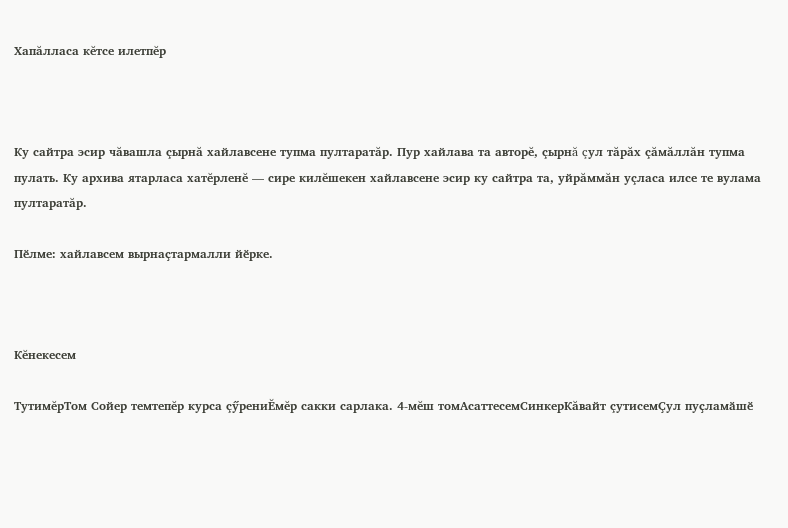Хапăлласа кĕтсе илетпĕр



Ку сайтра эсир чăвашла çырнă хайлавсене тупма пултаратăр. Пур хайлава та авторĕ, çырнă çул тăрăх çăмăллăн тупма пулать. Ку архива ятарласа хатĕрленĕ — сире килĕшекен хайлавсене эсир ку сайтра та, уйрăммăн уçласа илсе те вулама пултаратăр.

Пӗлме: хайлавсем вырнаҫтармалли йӗрке.



Кĕнекесем

ТутимĕрТом Сойер темтепĕр курса çӳрениĔмĕр сакки сарлака. 4-мĕш томАсаттесемСинкерКăвайт çутисемҪул пуҫламӑшӗ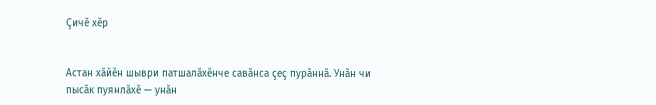Çичĕ хĕр


Астан хăйĕн шыври патшалăхĕнче савăнса çеç пурăннă. Унăн чи пысăк пуянлăхĕ — унăн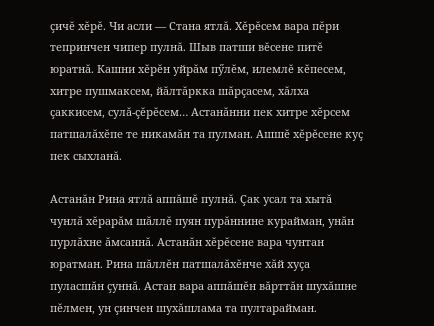çичĕ хĕрĕ. Чи асли — Стана ятлă. Хĕрĕсем вара пĕри тепринчен чипер пулнă. Шыв патши вĕсене питĕ юратнă. Кашни хĕрĕн уйрăм пӳлĕм, илемлĕ кĕпесем, хитре пушмаксем, йăлтăркка шăрçасем, хăлха çаккисем, сулă-çĕрĕсем… Астанăнни пек хитре хĕрсем патшалăхĕпе те никамăн та пулман. Ашшĕ хĕрĕсене куç пек сыхланă.

Астанăн Рина ятлă аппăшĕ пулнă. Çак усал та хытă чунлă хĕрарăм шăллĕ пуян пурăннине курайман, унăн пурлăхне ăмсаннă. Астанăн хĕрĕсене вара чунтан юратман. Рина шăллĕн патшалăхĕнче хăй хуçа пуласшăн çуннă. Астан вара аппăшĕн вăрттăн шухăшне пĕлмен, ун çинчен шухăшлама та пултарайман.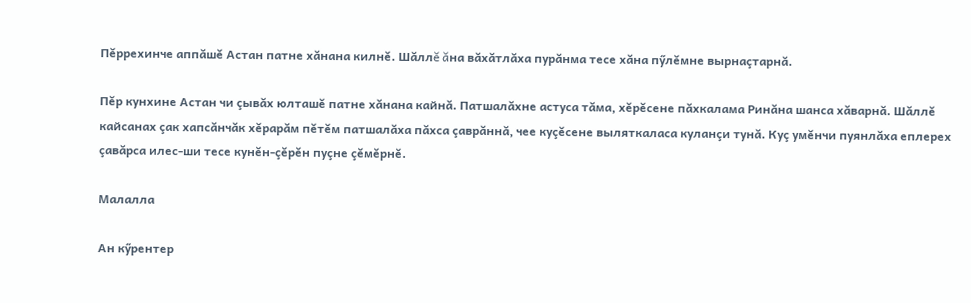Пĕррехинче аппăшĕ Астан патне хăнана килнĕ. Шăллĕ ăна вăхăтлăха пурăнма тесе хăна пӳлĕмне вырнаçтарнă.

Пĕр кунхине Астан чи çывăх юлташĕ патне хăнана кайнă. Патшалăхне астуса тăма, хĕрĕсене пăхкалама Ринăна шанса хăварнă. Шăллĕ кайсанах çак хапсăнчăк хĕрарăм пĕтĕм патшалăха пăхса çаврăннă, чее куçĕсене выляткаласа куланçи тунă. Куç умĕнчи пуянлăха еплерех çавăрса илес-ши тесе кунĕн-çĕрĕн пуçне çĕмĕрнĕ.

Малалла

Ан кӳрентер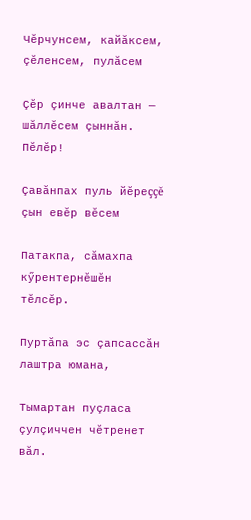Чĕрчунсем, кайăксем, çĕленсем, пулăсем

Çĕр çинче авалтан — шăллĕсем çыннăн. Пĕлĕр!

Çавăнпах пуль йĕреççĕ çын евĕр вĕсем

Патакпа, сăмахпа кӳрентернĕшĕн тĕлсĕр.

Пуртăпа эс çапсассăн лаштра юмана,

Тымартан пуçласа çулçиччен чĕтренет вăл.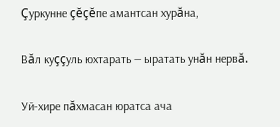Çуркунне çĕçĕпе амантсан хурăна,

Вăл куççуль юхтарать — ыратать унăн нервă.

Уй-хире пăхмасан юратса ача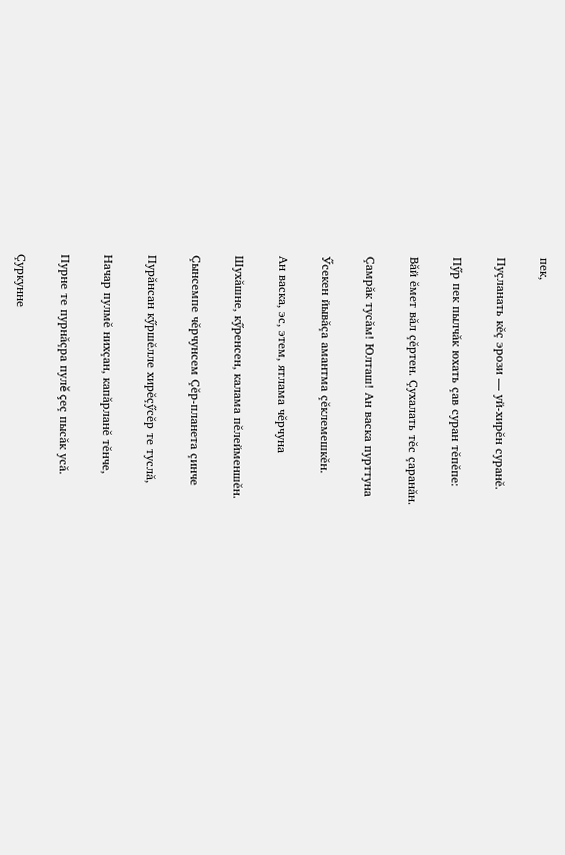пек,

Пуçланать кĕç эрози — уй-хирĕн суранĕ.

Пӳр пек пылчăк юхать çав суран тĕпĕпе:

Вăй ĕмет вăл çĕртен. Çухалать тĕс çаранăн.

Çамрăк тусăм! Юлташ! Ан васка пурттуна

Ӳсекен йывăçа амантма çĕклемешкĕн.

Ан васка, эс, этем, ятлама чĕрчуна

Шухăшне, кӳренсен, калама пĕлейменшĕн.

Çынсемпе чĕрчунсем Çĕр-планета çинче

Пурăнсан кӳршĕлле хирĕçӳсĕр те туслă,

Начар пулмĕ нихçан, капăрланĕ тĕнче,

Пурне те пурнăçра пулĕ çеç пысăк усă.

Çуркунне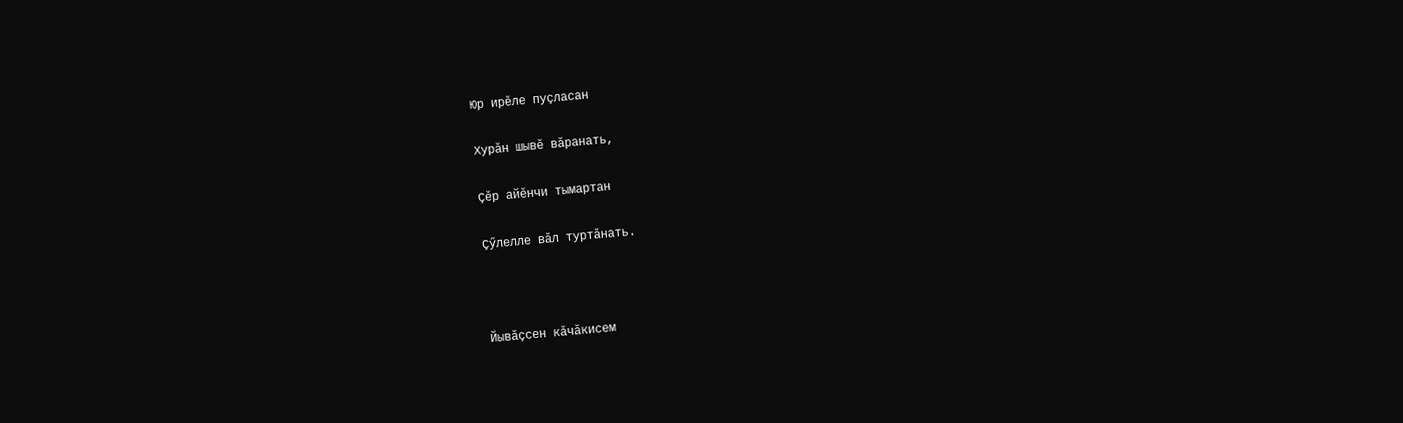Юр ирĕле пуçласан

Хурăн шывĕ вăранать,

Çĕр айĕнчи тымартан

Çӳлелле вăл туртăнать.



Йывăçсен кăчăкисем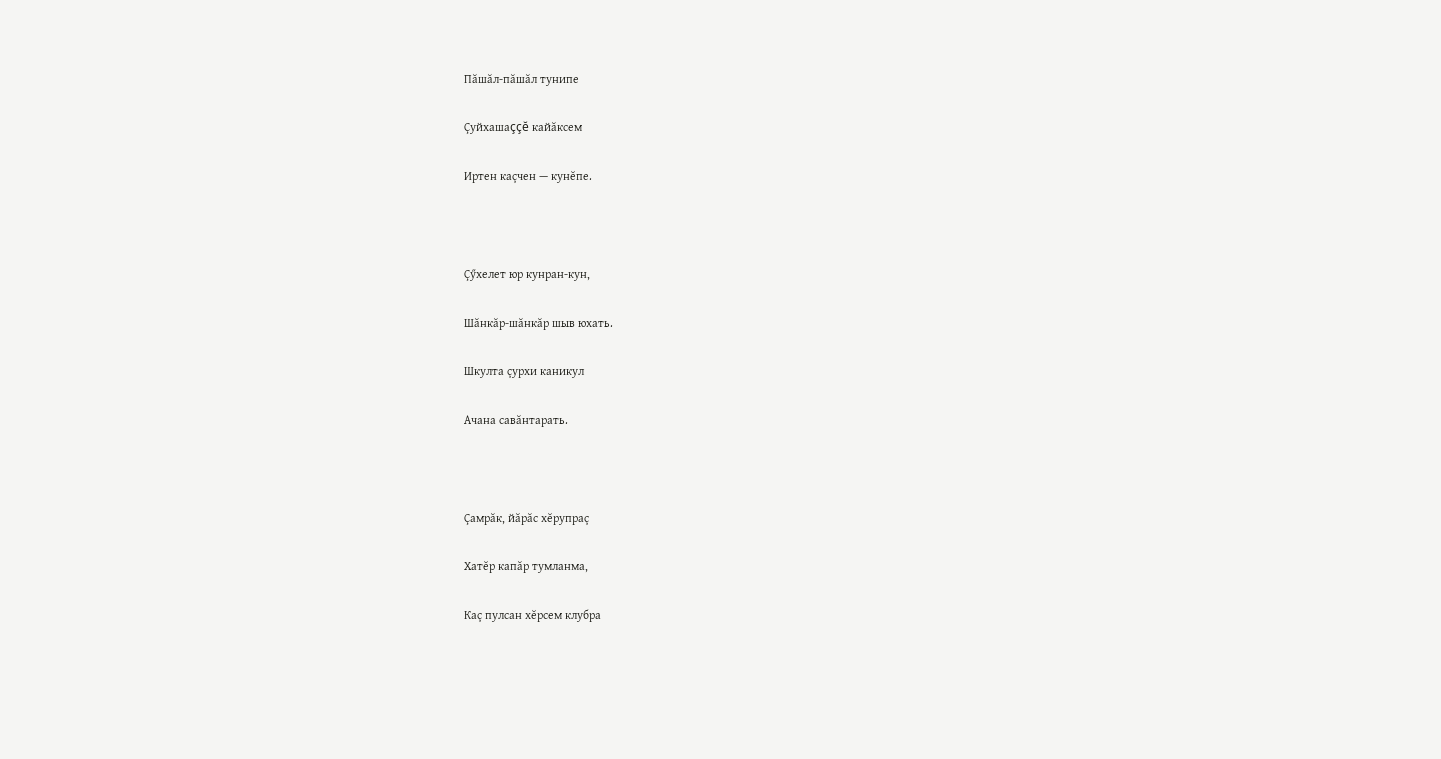Пăшăл-пăшăл тунипе

Çуйхашаççĕ кайăксем

Иртен каçчен — кунĕпе.



Çӳхелет юр кунран-кун,

Шăнкăр-шăнкăр шыв юхать.

Шкулта çурхи каникул

Ачана савăнтарать.



Çамрăк, йăрăс хĕрупраç

Хатĕр капăр тумланма,

Каç пулсан хĕрсем клубра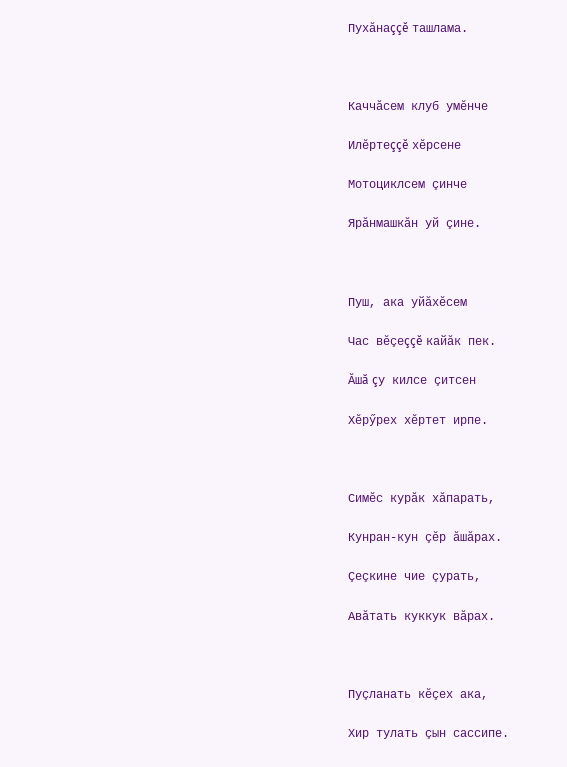Пухăнаççĕ ташлама.



Каччăсем клуб умĕнче

Илĕртеççĕ хĕрсене

Мотоциклсем çинче

Ярăнмашкăн уй çине.



Пуш, ака уйăхĕсем

Час вĕçеççĕ кайăк пек.

Ăшă çу килсе çитсен

Хĕрӳрех хĕртет ирпе.



Симĕс курăк хăпарать,

Кунран-кун çĕр ăшăрах.

Çеçкине чие çурать,

Авăтать куккук вăрах.



Пуçланать кĕçех ака,

Хир тулать çын сассипе.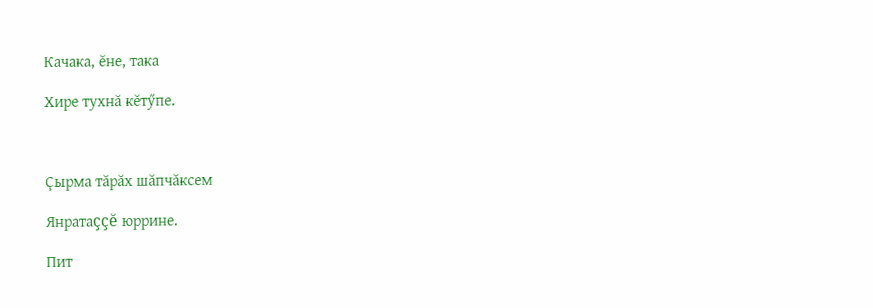Качака, ĕне, така

Хире тухнă кĕтӳпе.



Çырма тăрăх шăпчăксем

Янратаççĕ юррине.

Пит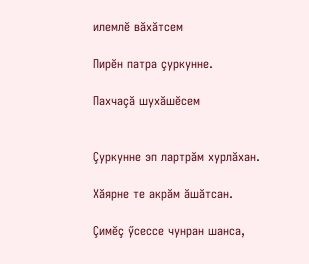илемлĕ вăхăтсем

Пирĕн патра çуркунне.

Пахчаçă шухăшĕсем


Çуркунне эп лартрăм хурлăхан.

Хăярне те акрăм ăшăтсан.

Çимĕç ӳсессе чунран шанса,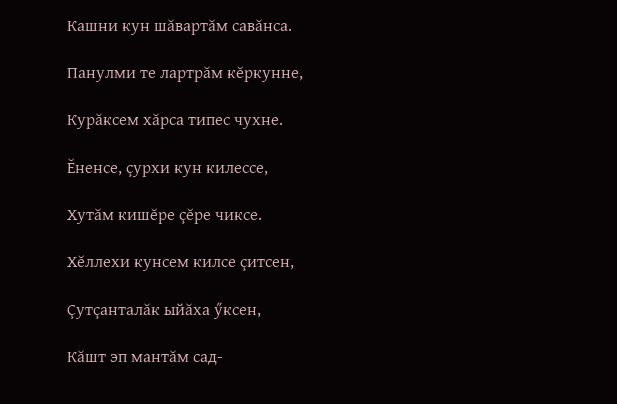Кашни кун шăвартăм савăнса.

Панулми те лартрăм кĕркунне,

Курăксем хăрса типес чухне.

Ĕненсе, çурхи кун килессе,

Хутăм кишĕре çĕре чиксе.

Хĕллехи кунсем килсе çитсен,

Çутçанталăк ыйăха ӳксен,

Кăшт эп мантăм сад-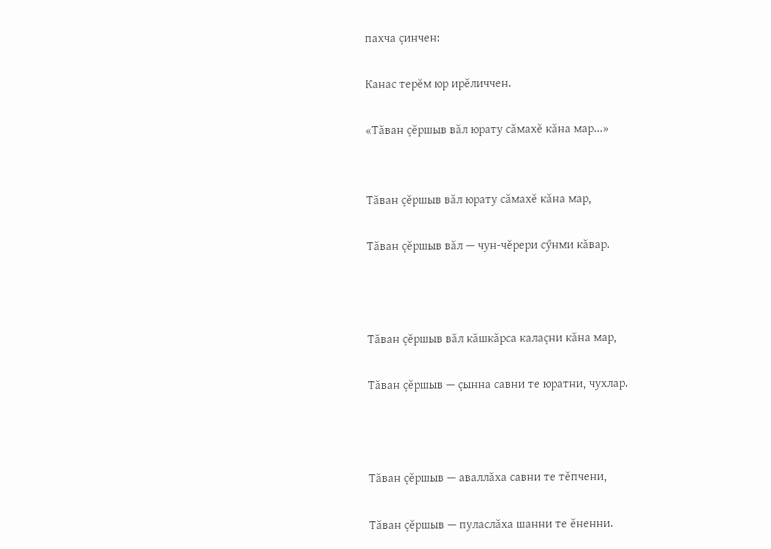пахча çинчен:

Канас терĕм юр ирĕличчен.

«Тăван çĕршыв вăл юрату сăмахĕ кăна мар...»


Тăван çĕршыв вăл юрату сăмахĕ кăна мар,

Тăван çĕршыв вăл — чун-чĕрери сӳнми кăвар.



Тăван çĕршыв вăл кăшкăрса калаçни кăна мар,

Тăван çĕршыв — çынна савни те юратни, чухлар.



Тăван çĕршыв — аваллăха савни те тĕпчени,

Тăван çĕршыв — пуласлăха шанни те ĕненни.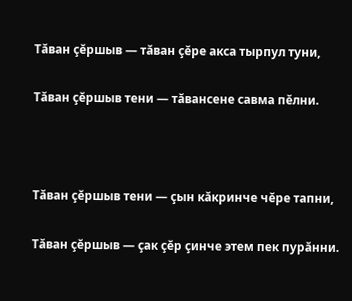Тăван çĕршыв — тăван çĕре акса тырпул туни,

Тăван çĕршыв тени — тăвансене савма пĕлни.



Тăван çĕршыв тени — çын кăкринче чĕре тапни,

Тăван çĕршыв — çак çĕр çинче этем пек пурăнни.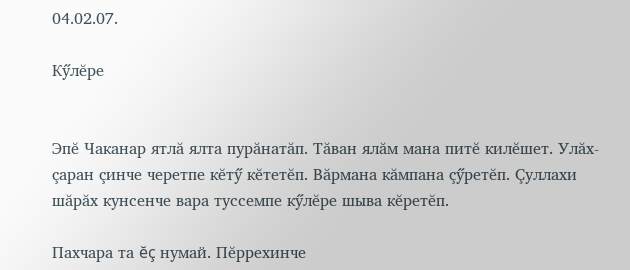04.02.07.

Кӳлĕре


Эпĕ Чаканар ятлă ялта пурăнатăп. Тăван ялăм мана питĕ килĕшет. Улăх-çаран çинче черетпе кĕтӳ кĕтетĕп. Вăрмана кăмпана çӳретĕп. Çуллахи шăрăх кунсенче вара туссемпе кӳлĕре шыва кĕретĕп.

Пахчара та ĕç нумай. Пĕррехинче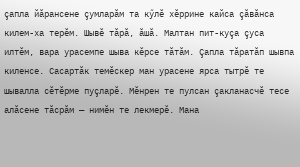çапла йăрансене çумларăм та кӳлĕ хĕррине кайса çăвăнса килем-ха терĕм. Шывĕ тăрă, ăшă. Малтан пит-куçа çуса илтĕм, вара урасемпе шыва кĕрсе тăтăм. Çапла тăратăп шывпа киленсе. Сасартăк темĕскер ман урасене ярса тытрĕ те шывалла сĕтĕрме пуçларĕ. Мĕнрен те пулсан çакланасчĕ тесе алăсене тăсрăм — нимĕн те лекмерĕ. Мана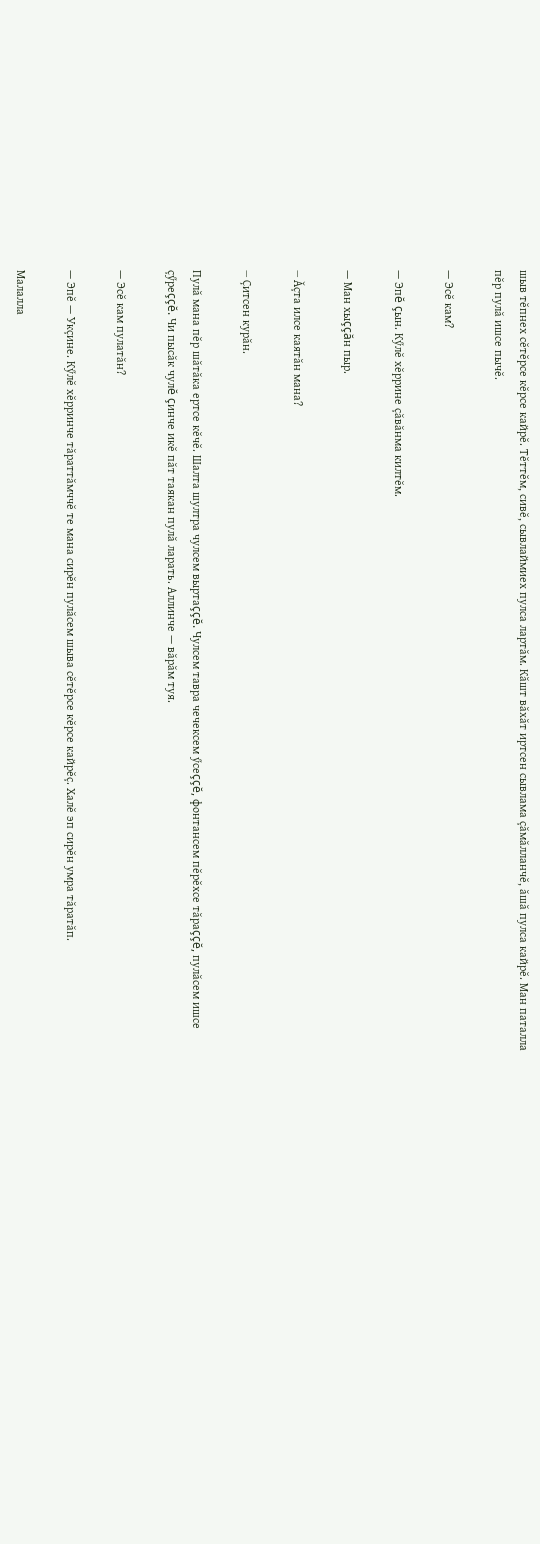шыв тĕпнех сĕтĕрсе кĕрсе кайрĕ. Тĕттĕм, сивĕ, сывлаймиех пулса лартăм. Кăшт вăхăт иртсен сывлама çăмăлланчĕ, ăшă пулса кайрĕ. Ман паталла пĕр пулă ишсе пычĕ.

— Эсĕ кам?

— Эпĕ çын. Кӳлĕ хĕррине çăвăнма килтĕм.

— Ман хыççăн пыр.

— Ăçта илсе каятăн мана?

— Çитсен курăн.

Пулă мана пĕр шăтăка ертсе кĕчĕ. Шалта шултра чулсем выртаççĕ. Чулсем тавра чечексем ӳсеççĕ, фонтансем пĕрĕхсе тăраççĕ, пулăсем ишсе çӳреççĕ. Чи пысăк чулĕ çинче икĕ пăт таякан пулă ларать. Аллинче — вăрăм туя.

— Эсĕ кам пулатăн?

— Эпĕ — Укçине. Кӳлĕ хĕрринче тăраттăмччĕ те мана сирĕн пулăсем шыва сĕтĕрсе кĕрсе кайрĕç. Халĕ эп сирĕн умра тăратăп.

Малалла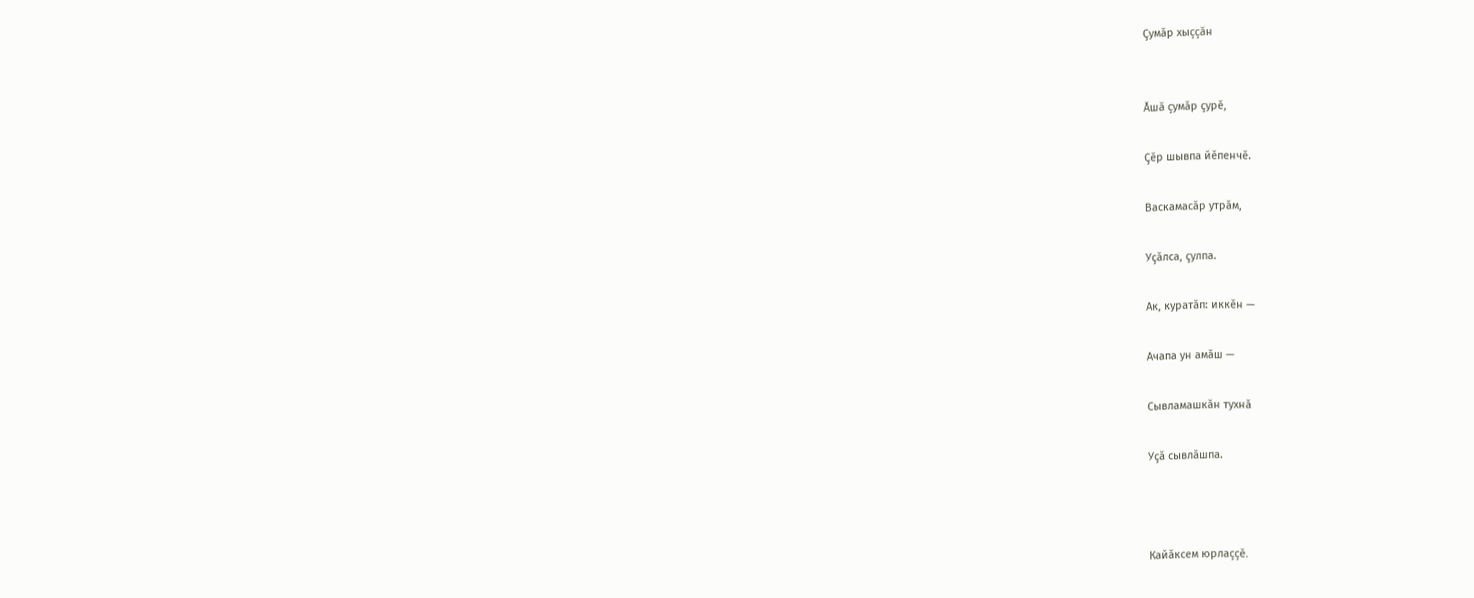Çумăр хыççăн


Ăшă çумăр çурĕ,

Çĕр шывпа йĕпенчĕ.

Васкамасăр утрăм,

Уçăлса, çулпа.

Ак, куратăп: иккĕн —

Ачапа ун амăш —

Сывламашкăн тухнă

Уçă сывлăшпа.



Кайăксем юрлаççĕ.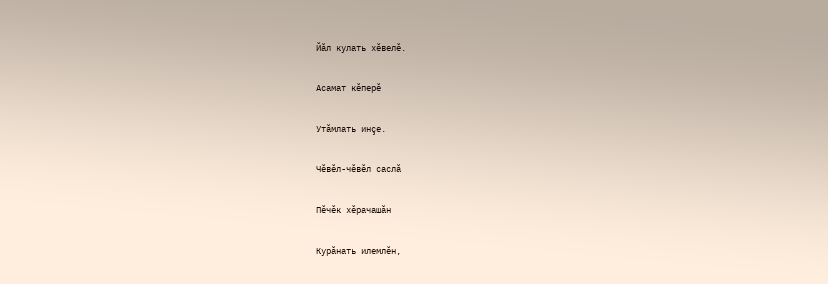Йăл кулать хĕвелĕ.

Асамат кĕперĕ

Утăмлать инçе.

Чĕвĕл-чĕвĕл саслă

Пĕчĕк хĕрачашăн

Курăнать илемлĕн,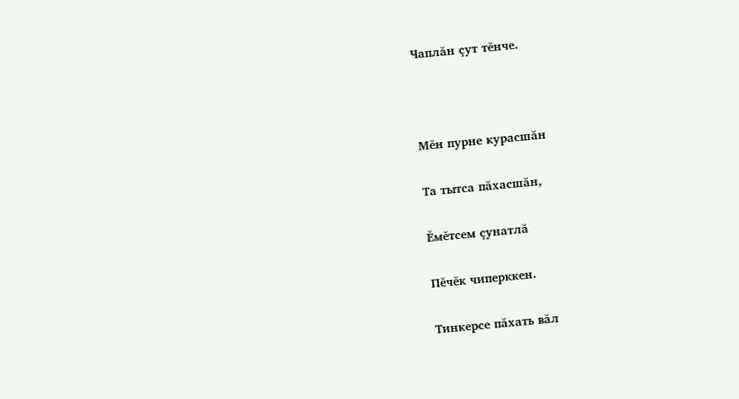Чаплăн çут тĕнче.



Мĕн пурне курасшăн

Та тытса пăхасшăн,

Ĕмĕтсем çунатлă

Пĕчĕк чиперккен.

Тинкерсе пăхать вăл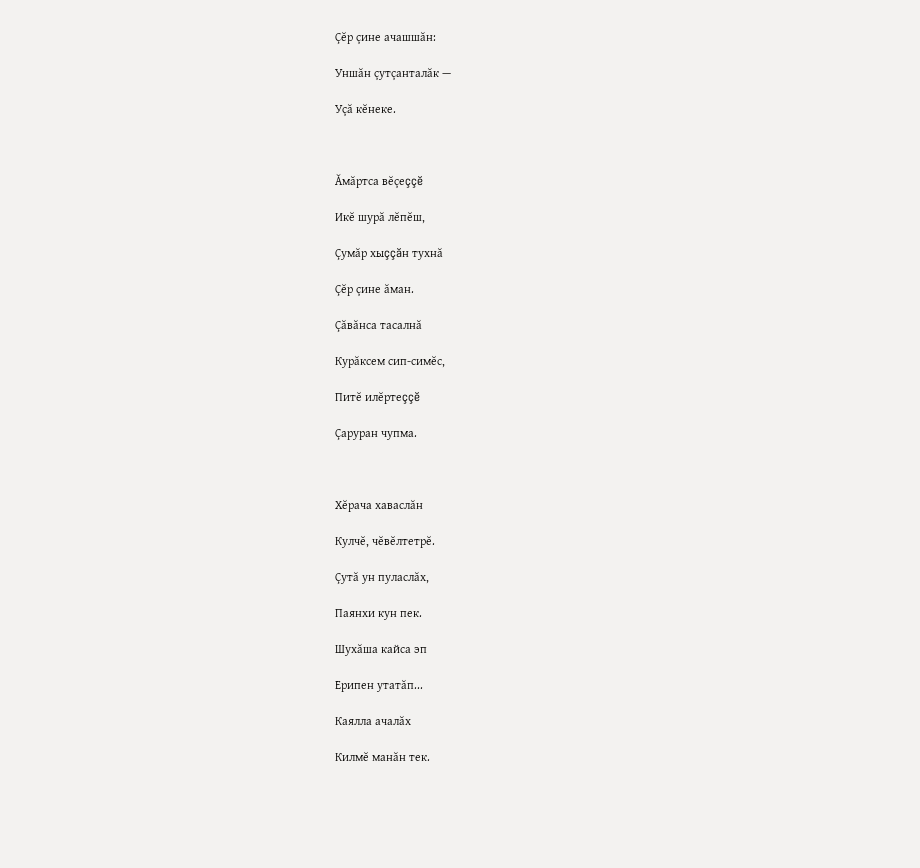Çĕр çине ачашшăн:

Уншăн çутçанталăк —

Уçă кĕнеке.



Ăмăртса вĕçеççĕ

Икĕ шурă лĕпĕш,

Çумăр хыççăн тухнă

Çĕр çине ăман.

Çăвăнса тасалнă

Курăксем сип-симĕс,

Питĕ илĕртеççĕ

Çаруран чупма.



Хĕрача хаваслăн

Кулчĕ, чĕвĕлтетрĕ.

Çутă ун пуласлăх,

Паянхи кун пек.

Шухăша кайса эп

Ерипен утатăп...

Каялла ачалăх

Килмĕ манăн тек.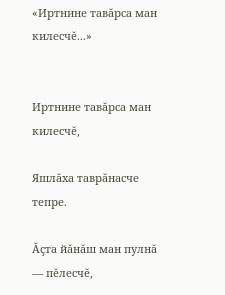«Иртнине тавăрса ман килесчĕ...»


Иртнине тавăрса ман килесчĕ,

Яшлăха таврăнасче тепре.

Ăçта йăнăш ман пулнă — пĕлесчĕ,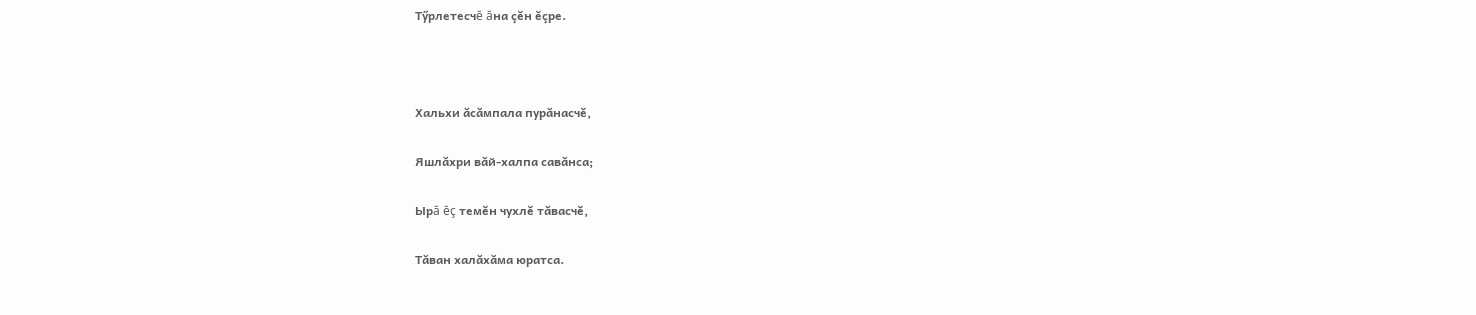Тӳрлетесчĕ ăна çĕн ĕçре.



Хальхи ăсăмпала пурăнасчĕ,

Яшлăхри вăй-халпа савăнса;

Ырă ĕç темĕн чухлĕ тăвасчĕ,

Тăван халăхăма юратса.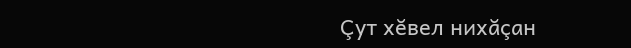Çут хĕвел нихăçан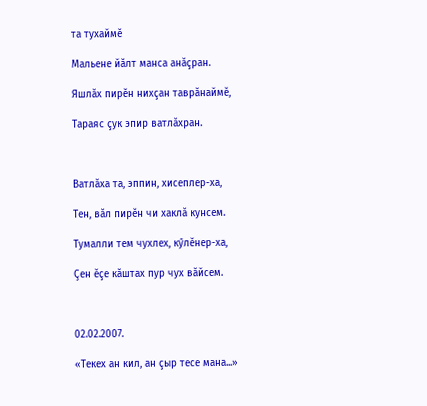та тухаймĕ

Мальене йăлт манса анăçран.

Яшлăх пирĕн нихçан таврăнаймĕ,

Тараяс çук эпир ватлăхран.



Ватлăха та, эппин, хисеплер-ха,

Тен, вăл пирĕн чи хаклă кунсем.

Тумалли тем чухлех, кӳлĕнер-ха,

Çен ĕçе кăштах пур чух вăйсем.



02.02.2007.

«Текех ан кил, ан çыр тесе мана...»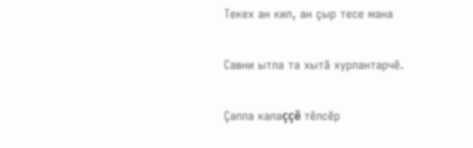Текех ан кил, ан çыр тесе мана

Савни ытла та хытă хурлантарчĕ.

Çапла калаççĕ тĕлсĕр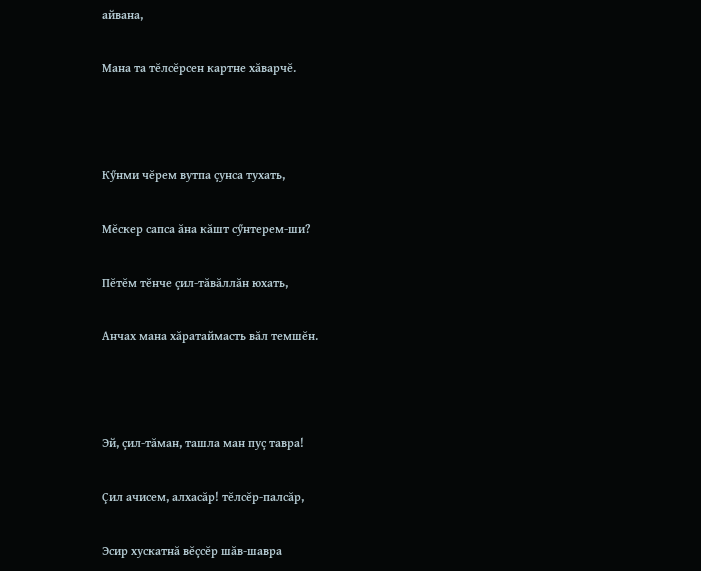айвана,

Мана та тĕлсĕрсен картне хăварчĕ.



Кӳнми чĕрем вутпа çунса тухать,

Мĕскер сапса ăна кăшт сӳнтерем-ши?

Пĕтĕм тĕнче çил-тăвăллăн юхать,

Анчах мана хăратаймасть вăл темшĕн.



Эй, çил-тăман, ташла ман пуç тавра!

Çил ачисем, алхасăр! тĕлсĕр-палсăр,

Эсир хускатнă вĕçсĕр шăв-шавра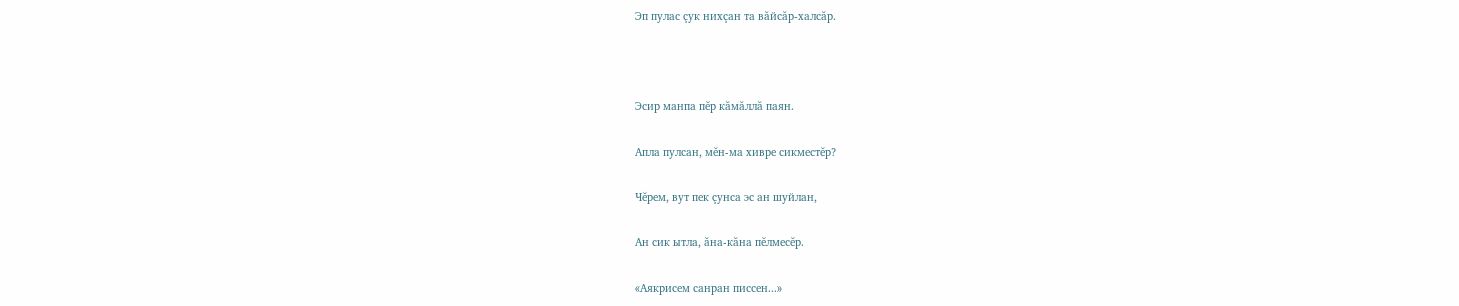Эп пулас çук нихçан та вăйсăр-халсăр.



Эсир манпа пĕр кăмăллă паян.

Апла пулсан, мĕн-ма хивре сикместĕр?

Чĕрем, вут пек çунса эс ан шуйлан,

Ан сик ытла, ăна-кăна пĕлмесĕр.

«Аякрисем санран писсен...»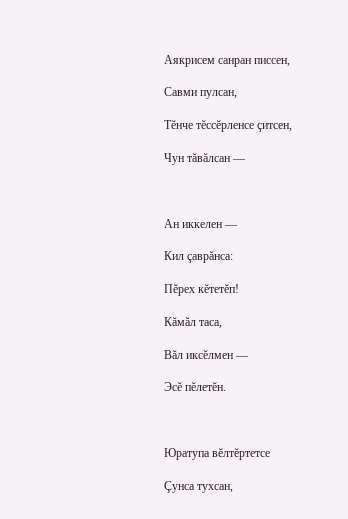Аякрисем санран писсен,

Савми пулсан,

Тĕнче тĕссĕрленсе çитсен,

Чун тăвăлсан —



Ан иккелен —

Кил çаврăнса:

Пĕрех кĕтетĕп!

Кăмăл таса,

Вăл иксĕлмен —

Эсĕ пĕлетĕн.



Юратупа вĕлтĕртетсе

Çунса тухсан,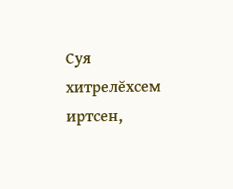Суя хитрелĕхсем иртсен,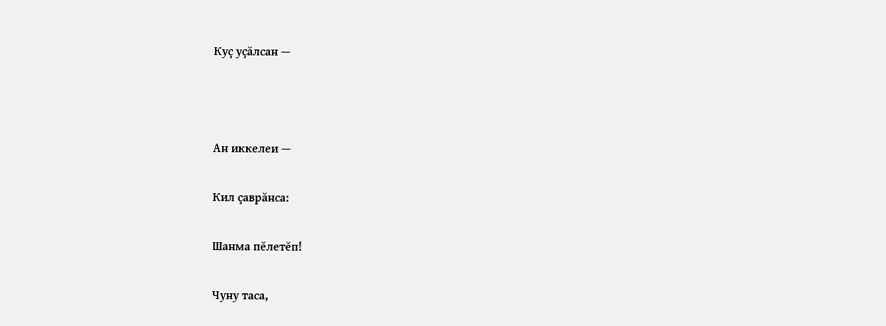Куç уçăлсан —



Ан иккелеи —

Кил çаврăнса:

Шанма пĕлетĕп!

Чуну таса,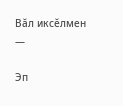Вăл иксĕлмен —

Эп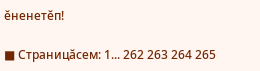ĕненетĕп!

■ Страницăсем: 1... 262 263 264 265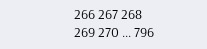266 267 268 269 270 ... 796